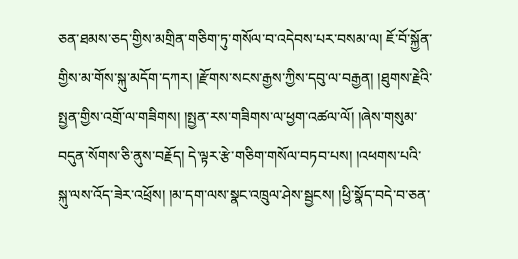ཅན་ཐམས་ཅད་གྱིས་མགྲིན་གཅིག་ཏུ་གསོལ་བ་འདེབས་པར་བསམ་ལ། ཇོ་བོ་སྐྱོན་གྱིས་མ་གོས་སྐུ་མདོག་དཀར། །རྫོགས་སངས་རྒྱས་ཀྱིས་དབུ་ལ་བརྒྱན། །ཐུགས་རྗེའི་སྤྱན་གྱིས་འགྲོ་ལ་གཟིགས། །སྤྱན་རས་གཟིགས་ལ་ཕྱག་འཚལ་ལོ། །ཞེས་གསུམ་བདུན་སོགས་ཅི་ནུས་བརྗོད། དེ་ལྟར་རྩེ་གཅིག་གསོལ་བཏབ་པས། །འཕགས་པའི་སྐུ་ལས་འོད་ཟེར་འཕྲོས། །མ་དག་ལས་སྣང་འཁྲུལ་ཤེས་སྦྱངས། །ཕྱི་སྣོད་བདེ་བ་ཅན་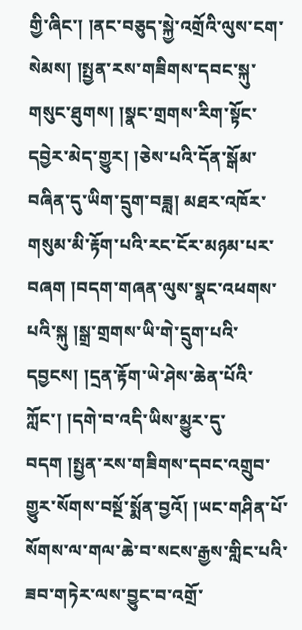གྱི་ཞིང་། །ནང་བཅུད་སྐྱེ་འགྲོའི་ལུས་ངག་སེམས། །སྤྱན་རས་གཟིགས་དབང་སྐུ་གསུང་ཐུགས། །སྣང་གྲགས་རིག་སྟོང་དབྱེར་མེད་གྱུར། །ཅེས་པའི་དོན་སྒོམ་བཞིན་དུ་ཡིག་དྲུག་བཟླ། མཐར་འཁོར་གསུམ་མི་རྟོག་པའི་རང་ངོར་མཉམ་པར་བཞག །བདག་གཞན་ལུས་སྣང་འཕགས་པའི་སྐུ །སྒྲ་གྲགས་ཡི་གེ་དྲུག་པའི་དབྱངས། །དྲན་རྟོག་ཡེ་ཤེས་ཆེན་པོའི་ཀློང་། །དགེ་བ་འདི་ཡིས་མྱུར་དུ་བདག །སྤྱན་རས་གཟིགས་དབང་འགྲུབ་གྱུར་སོགས་བསྔོ་སྨོན་བྱའོ། །ཡང་གཤིན་པོ་སོགས་ལ་གལ་ཆེ་བ་སངས་རྒྱས་གླིང་པའི་ཟབ་གཏེར་ལས་བྱུང་བ་འགྲོ་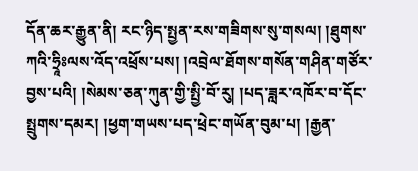དོན་ཆར་རྒྱུན་ནི། རང་ཉིད་སྤྱན་རས་གཟིགས་སུ་གསལ། །ཐུགས་ཀའི་ཧྲཱིཿལས་འོད་འཕྲོས་པས། །འབྲེལ་ཐོགས་གསོན་གཤིན་གཙོར་བྱས་པའི། །སེམས་ཅན་ཀུན་གྱི་སྤྱི་བོ་རུ། །པད་ཟླར་འཁོར་བ་དོང་སྤྲུགས་དམར། །ཕྱག་གཡས་པད་ཕྲེང་གཡོན་བུམ་པ། །རྒྱན་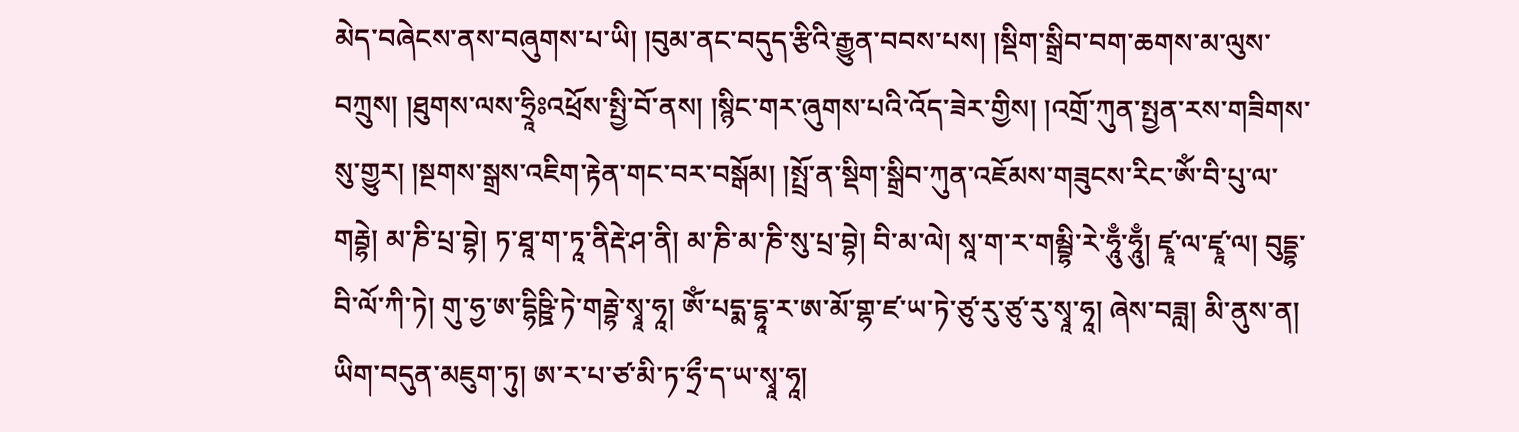མེད་བཞེངས་ནས་བཞུགས་པ་ཡི། །བུམ་ནང་བདུད་རྩིའི་རྒྱུན་བབས་པས། །སྡིག་སྒྲིབ་བག་ཆགས་མ་ལུས་བཀྲུས། །ཐུགས་ལས་ཧྲཱིཿའཕྲོས་སྤྱི་བོ་ནས། །སྙིང་གར་ཞུགས་པའི་འོད་ཟེར་གྱིས། །འགྲོ་ཀུན་སྤྱན་རས་གཟིགས་སུ་གྱུར། །སྔགས་སྒྲས་འཇིག་རྟེན་གང་བར་བསྒོམ། །སྤྲོ་ན་སྡིག་སྒྲིབ་ཀུན་འཇོམས་གཟུངས་རིང་ཨོཾ་བི་པུ་ལ་གརྦྷེ། མ་ཎི་པྲ་བྷེ། ཏ་ཐཱ་ག་ཏཱ་ནིརྡེ་ཤ་ནི། མ་ཎི་མ་ཎི་སུ་པྲ་བྷེ། བི་མ་ལེ། སཱ་ག་ར་གམྦྷི་རེ་ཧཱུྃ་ཧཱུྃ། ཛྭཱ་ལ་ཛྭཱ་ལ། བུདྡྷ་བི་ལོ་ཀི་ཏེ། གུ་ཧྱ་ཨ་དྷིཥྛི་ཏེ་གརྦྷེ་སྭཱ་ཧཱ། ཨོཾ་པདྨ་དྷཱ་ར་ཨ་མོ་གྷ་ཛ་ཡ་ཏེ་ཙུ་རུ་ཙུ་རུ་སྭཱ་ཧཱ། ཞེས་བཟླ། མི་ནུས་ན། ཡིག་བདུན་མཇུག་ཏུ། ཨ་ར་པ་ཙ་མི་ཏ་ཧྲྀ་ད་ཡ་སྭཱ་ཧཱ།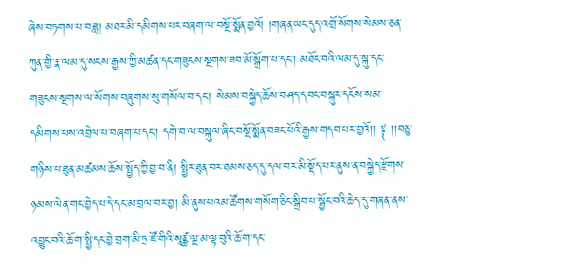ཞེས་བཏགས་པ་བཟླ། མཐར་མི་དམིགས་པར་བཞག་ལ་བསྔོ་སྨོན་བྱའོ། །གཞན་ཡང་དུད་འགྲོ་སོགས་སེམས་ཅན་ཀུན་གྱི་རྣ་ལམ་དུ་སངས་རྒྱས་ཀྱི་མཚན་དང་གཟུངས་སྔགས་ཟབ་མོ་སྒྲོག་པ་དང་། མཐོང་བའི་ལམ་དུ་སྐུ་དང་གཟུངས་སྔགས་ལ་སོགས་བཞུགས་སུ་གསོལ་བ་དང་། སེམས་བསྐྱེད་ཆོས་བཤད་དབང་བསྐུར་དངོས་སམ་དམིགས་པས་འབྲེལ་པ་བཞག་པ་དང་། དགེ་བ་ལ་བསྐུལ་ཞིང་བསྔོ་སྨོན་བཟང་པོའི་རྒྱས་གདབ་པར་བྱའོ།། ༈ །།བཅུ་གཉིས་པ་ཐུན་མཚམས་ཆོས་སྤྱོད་ཀྱི་བྱ་བ་ནི། སྤྱིར་ཐུན་བར་ཐམས་ཅད་དུ་དལ་བར་མི་སྡོད་པར་ནུས་ན་བསྐྱེད་རྫོགས་ཉམས་ལེན་གང་བྱེད་པ་དེ་དང་མ་བྲལ་བར་བྱ། མི་ནུས་པའམ་ཚོགས་གསོག་ཅིང་སྒྲིབ་པ་སྦྱོང་བའི་ཆེད་དུ་གཞན་ནས་འབྱུང་བའི་ཆོ་ག་སྤྱི་དང་བྱེ་བྲག་མི་ཏྲ་ཛོ་གིའི་སཱཙྪ་ལྔ་མ་ལྟ་བུའི་ཆོ་ག་དང་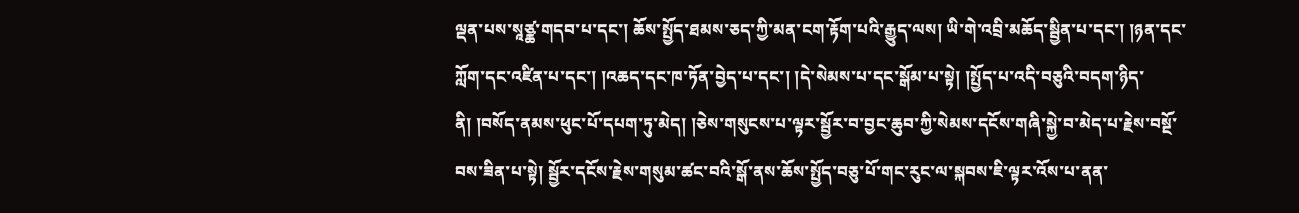ལྡན་པས་སཱཙྪ་གདབ་པ་དང་། ཆོས་སྤྱོད་ཐམས་ཅད་ཀྱི་མན་ངག་རྟོག་པའི་རྒྱུད་ལས། ཡི་གེ་འབྲི་མཆོད་སྦྱིན་པ་དང་། །ཉན་དང་ཀློག་དང་འཛིན་པ་དང་། །འཆད་དང་ཁ་ཏོན་བྱེད་པ་དང་། །དེ་སེམས་པ་དང་སྒོམ་པ་སྟེ། །སྤྱོད་པ་འདི་བཅུའི་བདག་ཉིད་ནི། །བསོད་ནམས་ཕུང་པོ་དཔག་ཏུ་མེད། །ཅེས་གསུངས་པ་ལྟར་སྦྱོར་བ་བྱང་ཆུབ་ཀྱི་སེམས་དངོས་གཞི་སྐྱེ་བ་མེད་པ་རྗེས་བསྔོ་བས་ཟིན་པ་སྟེ། སྦྱོར་དངོས་རྗེས་གསུམ་ཚང་བའི་སྒོ་ནས་ཆོས་སྤྱོད་བཅུ་པོ་གང་རུང་ལ་སྐབས་ཇི་ལྟར་འོས་པ་ནན་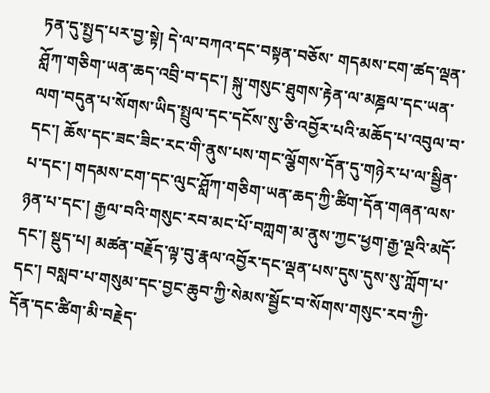ཏན་དུ་སྤྱད་པར་བྱ་སྟེ། དེ་ལ་བཀའ་དང་བསྟན་བཅོས་ གདམས་ངག་ཚད་ལྡན་ཤློཀ་གཅིག་ཡན་ཆད་འབྲི་བ་དང་། སྐུ་གསུང་ཐུགས་རྟེན་ལ་མཎྜལ་དང་ཡན་ལག་བདུན་པ་སོགས་ཡིད་སྤྲུལ་དང་དངོས་སུ་ཅི་འབྱོར་པའི་མཆོད་པ་འབུལ་བ་དང་། ཆོས་དང་ཟང་ཟིང་རང་གི་ནུས་པས་གང་ལྕོགས་དོན་དུ་གཉེར་པ་ལ་སྦྱིན་པ་དང་། གདམས་ངག་དང་ལུང་ཤློཀ་གཅིག་ཡན་ཆད་ཀྱི་ཚིག་དོན་གཞན་ལས་ཉན་པ་དང་། རྒྱལ་བའི་གསུང་རབ་མང་པོ་བཀླག་མ་ནུས་ཀྱང་ཕྱག་རྒྱ་ལྔའི་མདོ་དང་། སྡུད་པ། མཚན་བརྗོད་ལྟ་བུ་རྣལ་འབྱོར་དང་ལྡན་པས་དུས་དུས་སུ་ཀློག་པ་དང་། བསླབ་པ་གསུམ་དང་བྱང་ཆུབ་ཀྱི་སེམས་སྦྱོང་བ་སོགས་གསུང་རབ་ཀྱི་དོན་དང་ཚིག་མི་བརྗེད་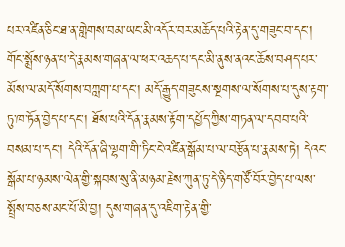པར་འཛིན་ཅིང་ཐ་ན་གླེགས་བམ་ཡང་མི་འདོར་བར་མཆོད་པའི་རྟེན་དུ་གཟུང་བ་དང་། གོང་སྨྲོས་ཉན་པ་དེ་རྣམས་གཞན་ལ་ཕར་འཆད་པ་དང་མི་ནུས་ནའང་ཆོས་བཤད་པར་མོས་ལ་མདོ་སོགས་བཀླག་པ་དང་། མདོ་རྒྱུད་གཟུངས་སྔགས་ལ་སོགས་པ་དུས་རྟག་ཏུ་ཁ་ཏོན་བྱེད་པ་དང་། ཐོས་པའི་དོན་རྣམས་རྟོག་དཔྱོད་ཀྱིས་གཏན་ལ་དབབ་པའི་བསམ་པ་དང་། དེའི་དོན་ཞི་ལྷག་གི་ཏིང་ངེ་འཛིན་སྒོམ་པ་ལ་བརྩོན་པ་རྣམས་ཏེ། དེའང་སྒོམ་པ་ཉམས་ལེན་གྱི་སྐབས་སུ་ནི་མཉམ་རྗེས་ཀུན་ཏུ་དེ་ཉིད་གཙོ་བོར་བྱེད་པ་ལས་སྤྲོས་བཅས་མང་པོ་མི་བྱ། དུས་གཞན་དུ་འཇིག་རྟེན་གྱི་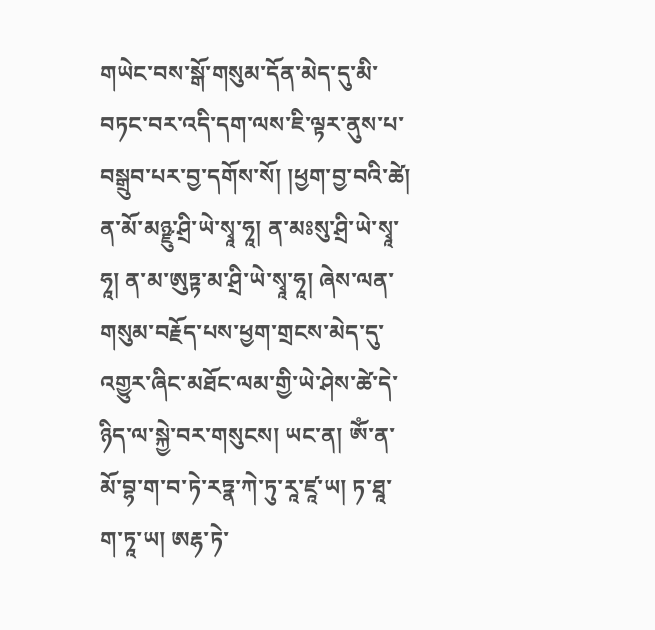གཡེང་བས་སྒོ་གསུམ་དོན་མེད་དུ་མི་བཏང་བར་འདི་དག་ལས་ཇི་ལྟར་ནུས་པ་བསྒྲུབ་པར་བྱ་དགོས་སོ། །ཕྱག་བྱ་བའི་ཚེ། ན་མོ་མཉྫུ་ཤྲི་ཡེ་སྭཱ་ཧཱ། ན་མཿསུ་ཤྲི་ཡེ་སྭཱ་ཧཱ། ན་མ་ཨུཏྟ་མ་ཤྲི་ཡེ་སྭཱ་ཧཱ། ཞེས་ལན་གསུམ་བརྗོད་པས་ཕྱག་གྲངས་མེད་དུ་འགྱུར་ཞིང་མཐོང་ལམ་གྱི་ཡེ་ཤེས་ཚེ་དེ་ཉིད་ལ་སྐྱེ་བར་གསུངས། ཡང་ན། ཨོཾ་ན་མོ་བྷ་ག་བ་ཏེ་རཏྣ་ཀེ་ཏུ་རཱ་ཛཱ་ཡ། ཏ་ཐཱ་ག་ཏཱ་ཡ། ཨརྷ་ཏེ་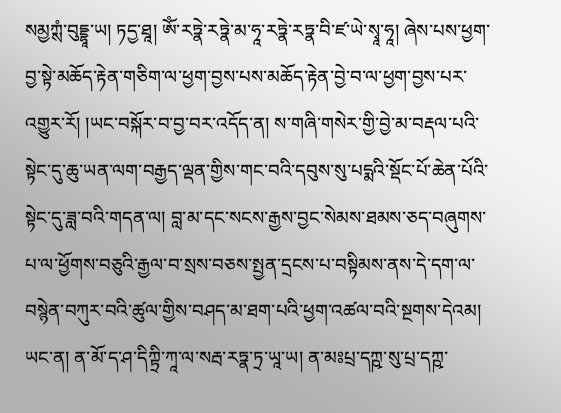སམྱཀྶཾ་བུདྡྷཱ་ཡ། ཏདྱ་ཐཱ། ཨོཾ་རཏྣེ་རཏྣེ་མ་ཧཱ་རཏྣེ་རཏྣ་བི་ཛ་ཡེ་སྭཱ་ཧཱ། ཞེས་པས་ཕྱག་བྱ་སྟེ་མཆོད་རྟེན་གཅིག་ལ་ཕྱག་བྱས་པས་མཆོད་རྟེན་བྱེ་བ་ལ་ཕྱག་བྱས་པར་འགྱུར་རོ། །ཡང་བསྐོར་བ་བྱ་བར་འདོད་ན། ས་གཞི་གསེར་གྱི་བྱེ་མ་བརྡལ་པའི་སྟེང་དུ་ཆུ་ཡན་ལག་བརྒྱད་ལྡན་གྱིས་གང་བའི་དབུས་སུ་པདྨའི་སྡོང་པོ་ཆེན་པོའི་སྟེང་དུ་ཟླ་བའི་གདན་ལ། བླ་མ་དང་སངས་རྒྱས་བྱང་སེམས་ཐམས་ཅད་བཞུགས་པ་ལ་ཕྱོགས་བཅུའི་རྒྱལ་བ་སྲས་བཅས་སྤྱན་དྲངས་པ་བསྟིམས་ནས་དེ་དག་ལ་བསྙེན་བཀུར་བའི་ཚུལ་གྱིས་བཤད་མ་ཐག་པའི་ཕྱག་འཚལ་བའི་སྔགས་དེའམ། ཡང་ན། ན་མོ་ད་ཤ་དིཀྟྲི་ཀཱ་ལ་སརྦ་རཏྣ་ཏྲ་ཡཱ་ཡ། ན་མཿཔྲ་དཀྵ་སུ་པྲ་དཀྵ་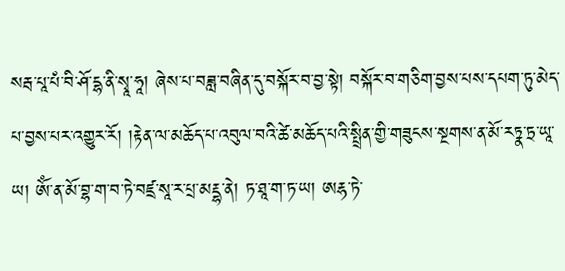སརྦ་པཱ་པཾ་བི་ཤོ་དྷ་ནི་སྭཱ་ཧཱ། ཞེས་པ་བཟླ་བཞིན་དུ་བསྐོར་བ་བྱ་སྟེ། བསྐོར་བ་གཅིག་བྱས་པས་དཔག་ཏུ་མེད་པ་བྱས་པར་འགྱུར་རོ། །རྟེན་ལ་མཆོད་པ་འབུལ་བའི་ཚེ་མཆོད་པའི་སྤྲིན་གྱི་གཟུངས་སྔགས་ན་མོ་རཏྣ་ཏྲ་ཡཱ་ཡ། ཨོཾ་ན་མོ་བྷ་ག་བ་ཏེ་བཛྲ་སཱ་ར་པྲ་མརྡྷ་ནེ། ཏ་ཐཱ་ག་ཏ་ཡ། ཨརྷ་ཏེ་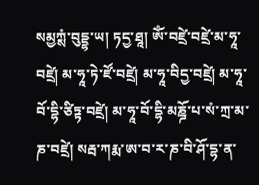སམྱཀྶཾ་བུདྡྷ་ཡ། ཏདྱ་ཐཱ། ཨོཾ་བཛྲེ་བཛྲེ་མ་ཧཱ་བཛྲེ། མ་ཧཱ་ཏེ་ཛོ་བཛྲེ། མ་ཧཱ་བིདྱ་བཛྲེ། མ་ཧཱ་བོ་དྷི་ཙིཏྟ་བཛྲེ། མ་ཧཱ་བོ་དྷི་མཎྜོ་པ་སཾ་ཀྲ་མ་ཎ་བཛྲེ། སརྦ་ཀརྨ་ཨ་བ་ར་ཎ་བི་ཤོ་དྷ་ན་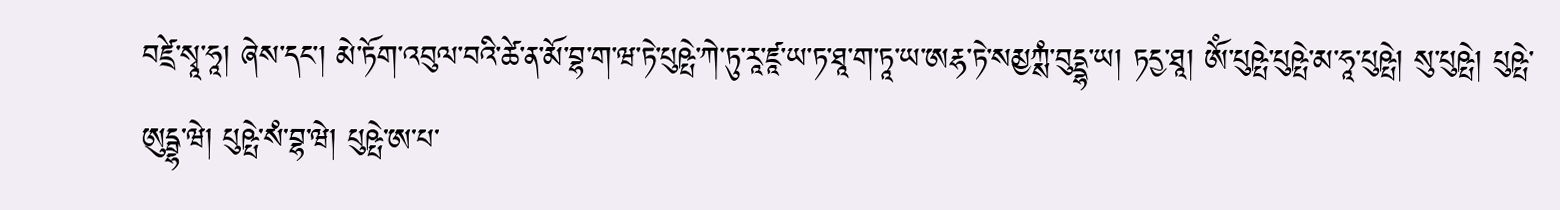བཛྲེ་སྭཱ་ཧཱ། ཞེས་དང་། མེ་ཏོག་འབུལ་བའི་ཚེ་ན་མོ་བྷ་ག་ཝ་ཏེ་པུཥྤེ་ཀེ་ཏུ་རཱ་ཛཱ་ཡ་ཏ་ཐཱ་ག་ཏཱ་ཡ་ཨརྷ་ཏེ་སམྱཀྶཾ་བུདྡྷ་ཡ། ཏདྱ་ཐཱ། ཨོཾ་པུཥྤེ་པུཥྤེ་མ་ཧཱ་པུཥྤེ། སུ་པུཥྤེ། པུཥྤེ་ཨུདྦྷ་ཝེ། པུཥྤེ་སཾ་བྷ་ཝེ། པུཥྤེ་ཨ་པ་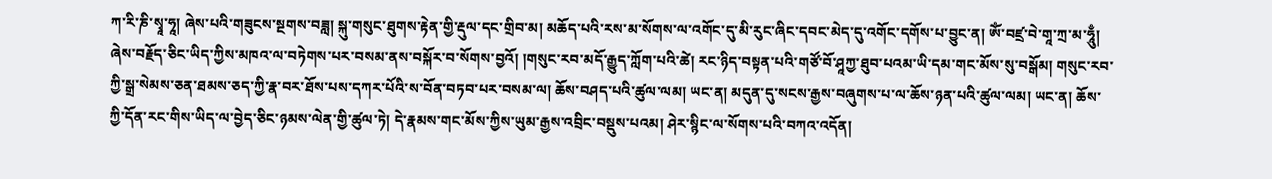ཀ་རི་ཎི་སྭཱ་ཧཱ། ཞེས་པའི་གཟུངས་སྔགས་བཟླ། སྐུ་གསུང་ཐུགས་རྟེན་གྱི་རྡུལ་དང་གྲིབ་མ། མཆོད་པའི་རས་མ་སོགས་ལ་འགོང་དུ་མི་རུང་ཞིང་དབང་མེད་དུ་འགོང་དགོས་པ་བྱུང་ན། ཨོཾ་བཛྲ་བེ་གཱ་ཀྲ་མ་ཧཱུྃ། ཞེས་བརྗོད་ཅིང་ཡིད་ཀྱིས་མཁའ་ལ་བཏེགས་པར་བསམ་ནས་བསྐོར་བ་སོགས་བྱའོ། །གསུང་རབ་མདོ་རྒྱུད་ཀློག་པའི་ཚེ། རང་ཉིད་བསྟན་པའི་གཙོ་བོ་ཤཱཀྱ་ཐུབ་པའམ་ཡི་དམ་གང་མོས་སུ་བསྒོམ། གསུང་རབ་ཀྱི་སྒྲ་སེམས་ཅན་ཐམས་ཅད་ཀྱི་རྣ་བར་ཐོས་པས་དཀར་པོའི་ས་བོན་བཏབ་པར་བསམ་ལ། ཆོས་བཤད་པའི་ཚུལ་ལམ། ཡང་ན། མདུན་དུ་སངས་རྒྱས་བཞུགས་པ་ལ་ཆོས་ཉན་པའི་ཚུལ་ལམ། ཡང་ན། ཆོས་ཀྱི་དོན་རང་གིས་ཡིད་ལ་བྱེད་ཅིང་ཉམས་ལེན་གྱི་ཚུལ་ཏེ། དེ་རྣམས་གང་མོས་ཀྱིས་ཡུམ་རྒྱས་འབྲིང་བསྡུས་པའམ། ཤེར་སྙིང་ལ་སོགས་པའི་བཀའ་འདོན།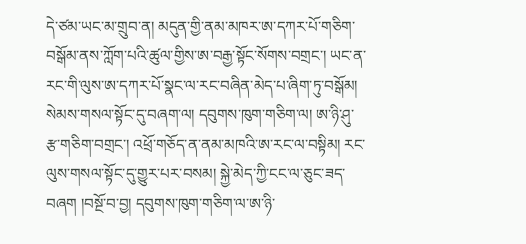དེ་ཙམ་ཡང་མ་གྲུབ་ན། མདུན་གྱི་ནམ་མཁར་ཨ་དཀར་པོ་གཅིག་བསྒོམ་ནས་ཀློག་པའི་ཚུལ་གྱིས་ཨ་བརྒྱ་སྟོང་སོགས་བགྲང་། ཡང་ན་རང་གི་ལུས་ཨ་དཀར་པོ་སྣང་ལ་རང་བཞིན་མེད་པ་ཞིག་ཏུ་བསྒོམ། སེམས་གསལ་སྟོང་དུ་བཞག་ལ། དབུགས་ཁུག་གཅིག་ལ། ཨ་ཉི་ཤུ་རྩ་གཅིག་བགྲང་། འཕྲོ་གཅོད་ན་ནམ་མཁའི་ཨ་རང་ལ་བསྟིམ། རང་ལུས་གསལ་སྟོང་དུ་གྱུར་པར་བསམ། སྐྱེ་མེད་ཀྱི་ངང་ལ་ཅུང་ཟད་བཞག །བསྔོ་བ་བྱ། དབུགས་ཁུག་གཅིག་ལ་ཨ་ཉི་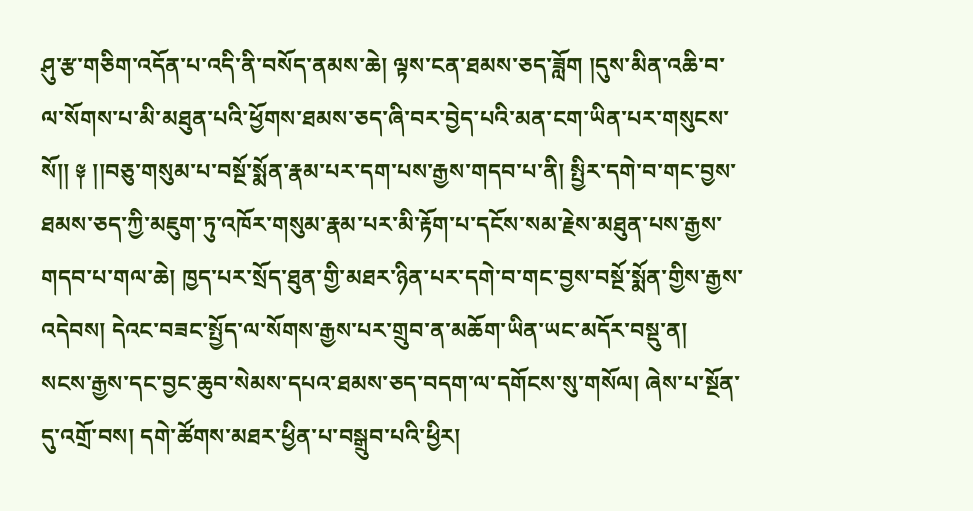ཤུ་རྩ་གཅིག་འདོན་པ་འདི་ནི་བསོད་ནམས་ཆེ། ལྟས་ངན་ཐམས་ཅད་ཟློག །དུས་མིན་འཆི་བ་ལ་སོགས་པ་མི་མཐུན་པའི་ཕྱོགས་ཐམས་ཅད་ཞི་བར་བྱེད་པའི་མན་ངག་ཡིན་པར་གསུངས་སོ།། ༈ །།བཅུ་གསུམ་པ་བསྔོ་སྨོན་རྣམ་པར་དག་པས་རྒྱས་གདབ་པ་ནི། སྤྱིར་དགེ་བ་གང་བྱས་ཐམས་ཅད་ཀྱི་མཇུག་ཏུ་འཁོར་གསུམ་རྣམ་པར་མི་རྟོག་པ་དངོས་སམ་རྗེས་མཐུན་པས་རྒྱས་གདབ་པ་གལ་ཆེ། ཁྱད་པར་སྲོད་ཐུན་གྱི་མཐར་ཉིན་པར་དགེ་བ་གང་བྱས་བསྔོ་སྨོན་གྱིས་རྒྱས་འདེབས། དེའང་བཟང་སྤྱོད་ལ་སོགས་རྒྱས་པར་གྲུབ་ན་མཆོག་ཡིན་ཡང་མདོར་བསྡུ་ན། སངས་རྒྱས་དང་བྱང་ཆུབ་སེམས་དཔའ་ཐམས་ཅད་བདག་ལ་དགོངས་སུ་གསོལ། ཞེས་པ་སྔོན་དུ་འགྲོ་བས། དགེ་ཚོགས་མཐར་ཕྱིན་པ་བསྒྲུབ་པའི་ཕྱིར།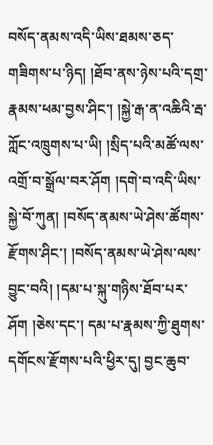བསོད་ནམས་འདི་ཡིས་ཐམས་ཅད་གཟིགས་པ་ཉིད། །ཐོབ་ནས་ཉེས་པའི་དགྲ་རྣམས་ཕམ་བྱས་ཤིང་། །སྐྱེ་རྒ་ན་འཆིའི་རྦ་ཀློང་འཁྲུགས་པ་ཡི། །སྲིད་པའི་མཚོ་ལས་འགྲོ་བ་སྒྲོལ་བར་ཤོག །དགེ་བ་འདི་ཡིས་སྐྱེ་བོ་ཀུན། །བསོད་ནམས་ཡེ་ཤེས་ཚོགས་རྫོགས་ཤིང་། །བསོད་ནམས་ཡེ་ཤེས་ལས་བྱུང་བའི། །དམ་པ་སྐུ་གཉིས་ཐོབ་པར་ཤོག །ཅེས་དང་། དམ་པ་རྣམས་ཀྱི་ཐུགས་དགོངས་རྫོགས་པའི་ཕྱིར་དུ། བྱང་ཆུབ་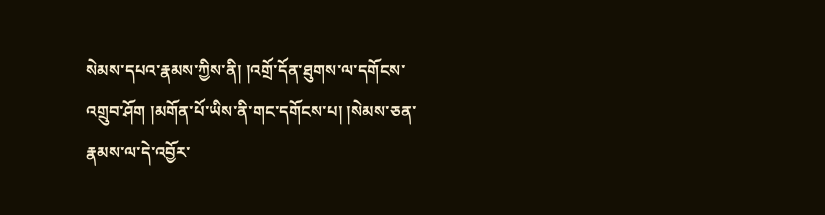སེམས་དཔའ་རྣམས་ཀྱིས་ནི། །འགྲོ་དོན་ཐུགས་ལ་དགོངས་འགྲུབ་ཤོག །མགོན་པོ་ཡིས་ནི་གང་དགོངས་པ། །སེམས་ཅན་རྣམས་ལ་དེ་འབྱོར་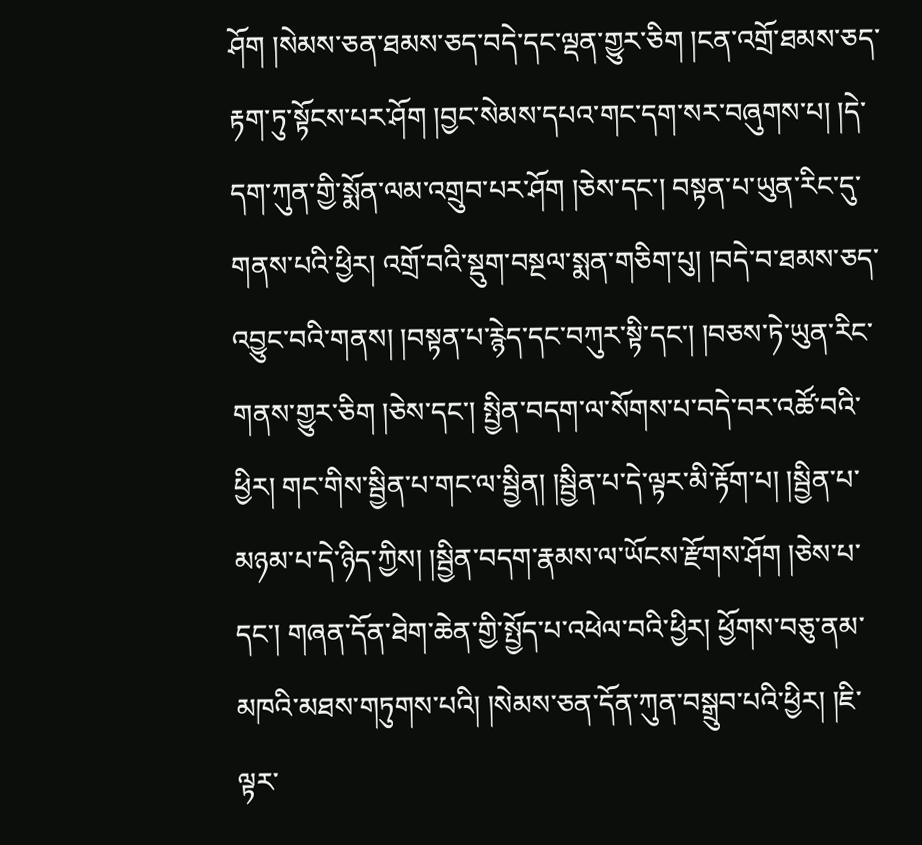ཤོག །སེམས་ཅན་ཐམས་ཅད་བདེ་དང་ལྡན་གྱུར་ཅིག །ངན་འགྲོ་ཐམས་ཅད་རྟག་ཏུ་སྟོངས་པར་ཤོག །བྱང་སེམས་དཔའ་གང་དག་སར་བཞུགས་པ། །དེ་དག་ཀུན་གྱི་སྨོན་ལམ་འགྲུབ་པར་ཤོག །ཅེས་དང་། བསྟན་པ་ཡུན་རིང་དུ་གནས་པའི་ཕྱིར། འགྲོ་བའི་སྡུག་བསྔལ་སྨན་གཅིག་པུ། །བདེ་བ་ཐམས་ཅད་འབྱུང་བའི་གནས། །བསྟན་པ་རྙེད་དང་བཀུར་སྟི་དང་། །བཅས་ཏེ་ཡུན་རིང་གནས་གྱུར་ཅིག །ཅེས་དང་། སྤྱིན་བདག་ལ་སོགས་པ་བདེ་བར་འཚོ་བའི་ཕྱིར། གང་གིས་སྦྱིན་པ་གང་ལ་སྦྱིན། །སྦྱིན་པ་དེ་ལྟར་མི་རྟོག་པ། །སྦྱིན་པ་མཉམ་པ་དེ་ཉིད་ཀྱིས། །སྦྱིན་བདག་རྣམས་ལ་ཡོངས་རྫོགས་ཤོག །ཅེས་པ་དང་། གཞན་དོན་ཐེག་ཆེན་གྱི་སྤྱོད་པ་འཕེལ་བའི་ཕྱིར། ཕྱོགས་བཅུ་ནམ་མཁའི་མཐས་གཏུགས་པའི། །སེམས་ཅན་དོན་ཀུན་བསྒྲུབ་པའི་ཕྱིར། །ཇི་ལྟར་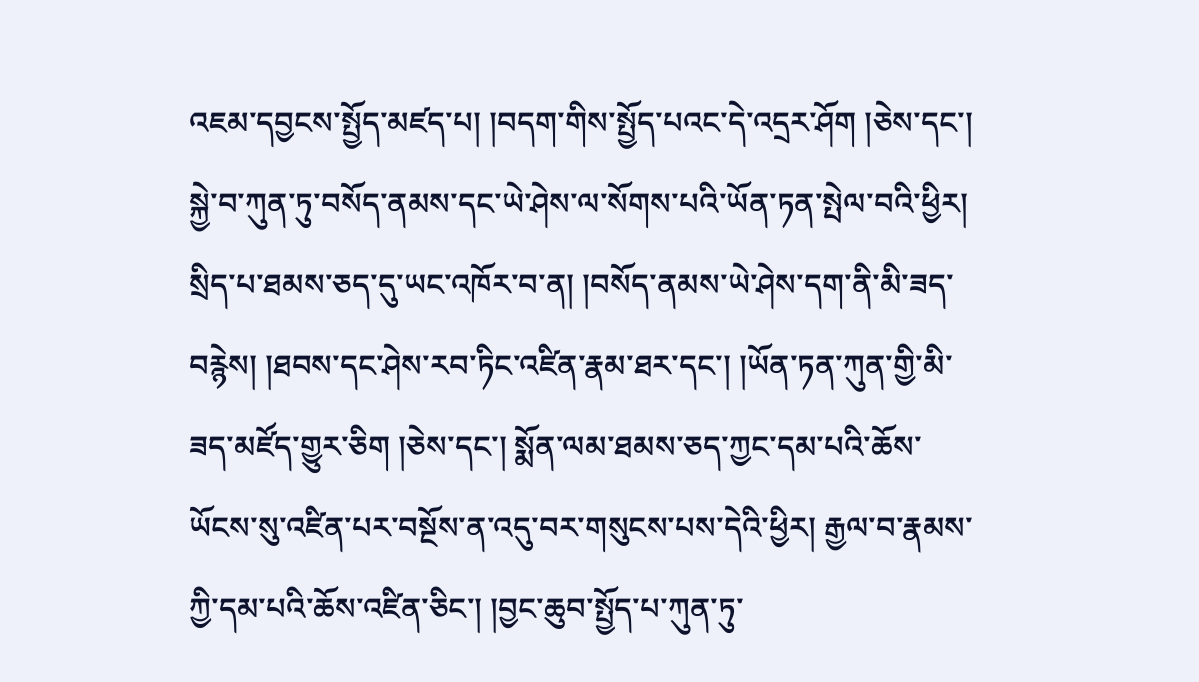འཇམ་དབྱངས་སྤྱོད་མཛད་པ། །བདག་གིས་སྤྱོད་པའང་དེ་འདྲར་ཤོག །ཅེས་དང་། སྐྱེ་བ་ཀུན་ཏུ་བསོད་ནམས་དང་ཡེ་ཤེས་ལ་སོགས་པའི་ཡོན་ཏན་སྤེལ་བའི་ཕྱིར། སྲིད་པ་ཐམས་ཅད་དུ་ཡང་འཁོར་བ་ན། །བསོད་ནམས་ཡེ་ཤེས་དག་ནི་མི་ཟད་བརྙེས། །ཐབས་དང་ཤེས་རབ་ཏིང་འཛིན་རྣམ་ཐར་དང་། །ཡོན་ཏན་ཀུན་གྱི་མི་ཟད་མཛོད་གྱུར་ཅིག །ཅེས་དང་། སྨོན་ལམ་ཐམས་ཅད་ཀྱང་དམ་པའི་ཆོས་ཡོངས་སུ་འཛིན་པར་བསྔོས་ན་འདུ་བར་གསུངས་པས་དེའི་ཕྱིར། རྒྱལ་བ་རྣམས་ཀྱི་དམ་པའི་ཆོས་འཛིན་ཅིང་། །བྱང་ཆུབ་སྤྱོད་པ་ཀུན་ཏུ་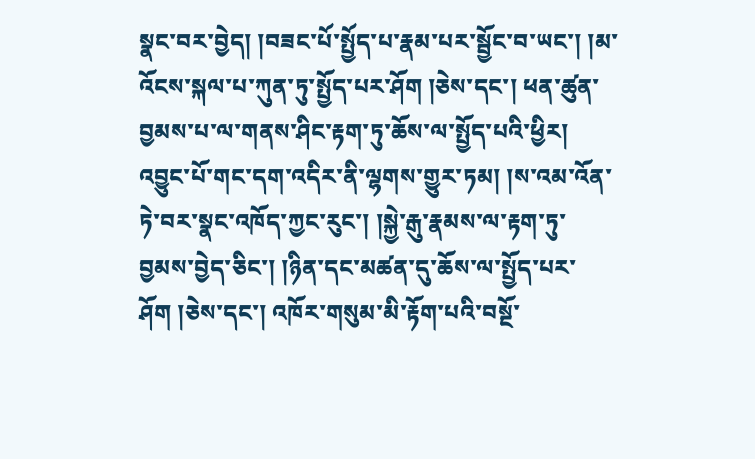སྣང་བར་བྱེད། །བཟང་པོ་སྤྱོད་པ་རྣམ་པར་སྦྱོང་བ་ཡང་། །མ་འོངས་སྐལ་པ་ཀུན་ཏུ་སྤྱོད་པར་ཤོག །ཅེས་དང་། ཕན་ཚུན་བྱམས་པ་ལ་གནས་ཤིང་རྟག་ཏུ་ཆོས་ལ་སྤྱོད་པའི་ཕྱིར། འབྱུང་པོ་གང་དག་འདིར་ནི་ལྷགས་གྱུར་ཏམ། །ས་འམ་འོན་ཏེ་བར་སྣང་འཁོད་ཀྱང་རུང་། །སྐྱེ་རྒུ་རྣམས་ལ་རྟག་ཏུ་བྱམས་བྱེད་ཅིང་། །ཉིན་དང་མཚན་དུ་ཆོས་ལ་སྤྱོད་པར་ཤོག །ཅེས་དང་། འཁོར་གསུམ་མི་རྟོག་པའི་བསྔོ་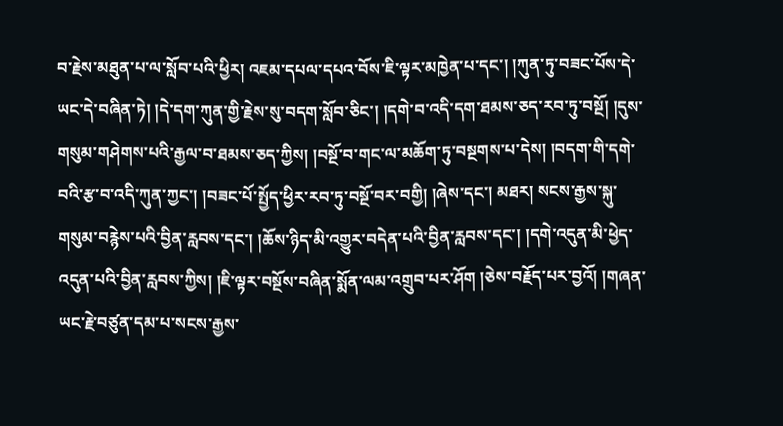བ་རྗེས་མཐུན་པ་ལ་སློབ་པའི་ཕྱིར། འཇམ་དཔལ་དཔའ་བོས་ཇི་ལྟར་མཁྱེན་པ་དང་། །ཀུན་ཏུ་བཟང་པོས་དེ་ཡང་དེ་བཞིན་ཏེ། །དེ་དག་ཀུན་གྱི་རྗེས་སུ་བདག་སློབ་ཅིང་། །དགེ་བ་འདི་དག་ཐམས་ཅད་རབ་ཏུ་བསྔོ། །དུས་གསུམ་གཤེགས་པའི་རྒྱལ་བ་ཐམས་ཅད་ཀྱིས། །བསྔོ་བ་གང་ལ་མཆོག་ཏུ་བསྔགས་པ་དེས། །བདག་གི་དགེ་བའི་རྩ་བ་འདི་ཀུན་ཀྱང་། །བཟང་པོ་སྤྱོད་ཕྱིར་རབ་ཏུ་བསྔོ་བར་བགྱི། །ཞེས་དང་། མཐར། སངས་རྒྱས་སྐུ་གསུམ་བརྙེས་པའི་བྱིན་རླབས་དང་། །ཆོས་ཉིད་མི་འགྱུར་བདེན་པའི་བྱིན་རླབས་དང་། །དགེ་འདུན་མི་ཕྱེད་འདུན་པའི་བྱིན་རླབས་ཀྱིས། །ཇི་ལྟར་བསྔོས་བཞིན་སྨོན་ལམ་འགྲུབ་པར་ཤོག །ཅེས་བརྗོད་པར་བྱའོ། །གཞན་ཡང་རྗེ་བཙུན་དམ་པ་སངས་རྒྱས་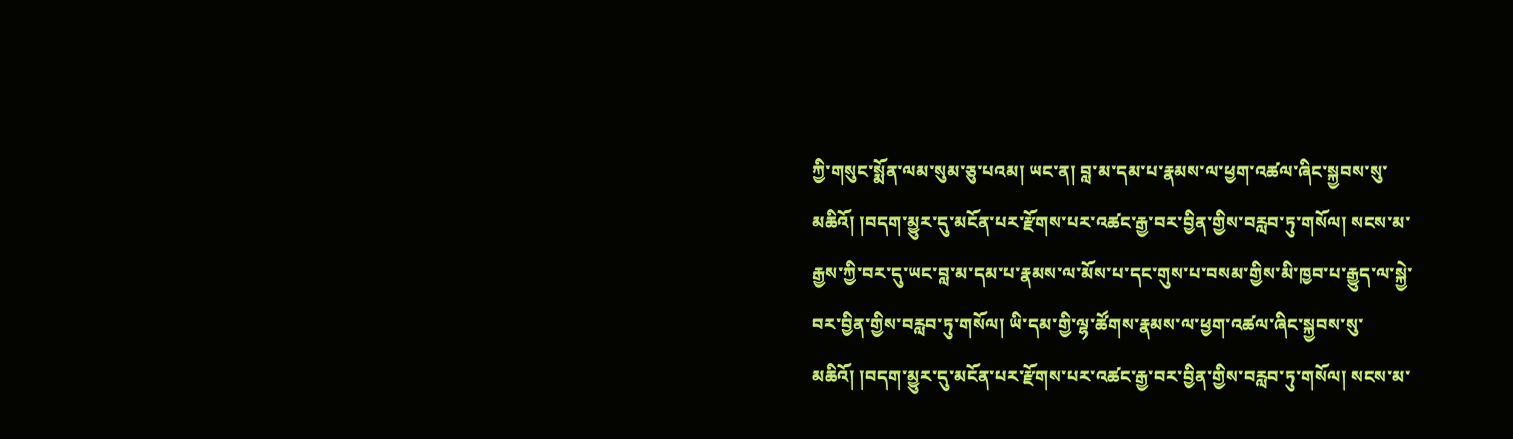ཀྱི་གསུང་སྨོན་ལམ་སུམ་ཅུ་པའམ། ཡང་ན། བླ་མ་དམ་པ་རྣམས་ལ་ཕྱག་འཚལ་ཞིང་སྐྱབས་སུ་མཆིའོ། །བདག་མྱུར་དུ་མངོན་པར་རྫོགས་པར་འཚང་རྒྱ་བར་བྱིན་གྱིས་བརླབ་ཏུ་གསོལ། སངས་མ་རྒྱས་ཀྱི་བར་དུ་ཡང་བླ་མ་དམ་པ་རྣམས་ལ་མོས་པ་དང་གུས་པ་བསམ་གྱིས་མི་ཁྱབ་པ་རྒྱུད་ལ་སྐྱེ་བར་བྱིན་གྱིས་བརླབ་ཏུ་གསོལ། ཡི་དམ་གྱི་ལྷ་ཚོགས་རྣམས་ལ་ཕྱག་འཚལ་ཞིང་སྐྱབས་སུ་མཆིའོ། །བདག་མྱུར་དུ་མངོན་པར་རྫོགས་པར་འཚང་རྒྱ་བར་བྱིན་གྱིས་བརླབ་ཏུ་གསོལ། སངས་མ་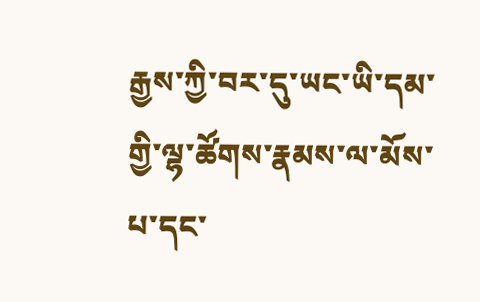རྒྱས་ཀྱི་བར་དུ་ཡང་ཡི་དམ་གྱི་ལྷ་ཚོགས་རྣམས་ལ་མོས་པ་དང་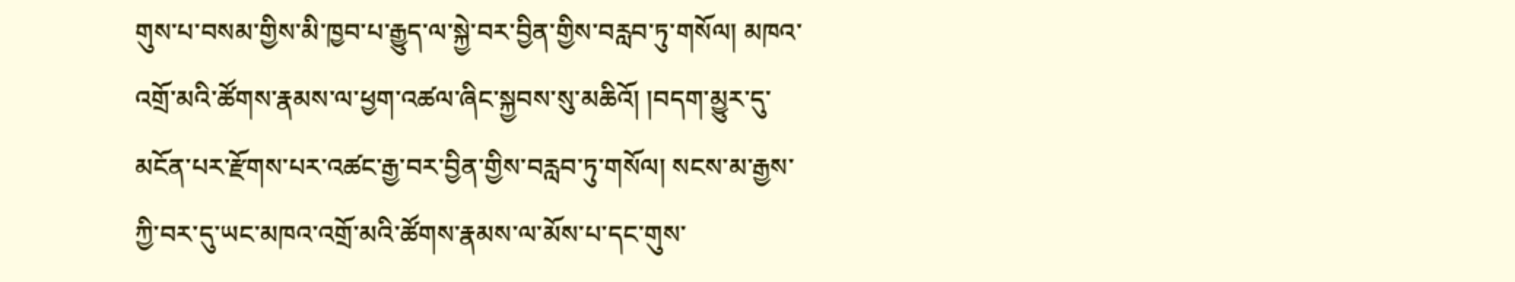གུས་པ་བསམ་གྱིས་མི་ཁྱབ་པ་རྒྱུད་ལ་སྐྱེ་བར་བྱིན་གྱིས་བརླབ་ཏུ་གསོལ། མཁའ་འགྲོ་མའི་ཚོགས་རྣམས་ལ་ཕྱག་འཚལ་ཞིང་སྐྱབས་སུ་མཆིའོ། །བདག་མྱུར་དུ་མངོན་པར་རྫོགས་པར་འཚང་རྒྱ་བར་བྱིན་གྱིས་བརླབ་ཏུ་གསོལ། སངས་མ་རྒྱས་ཀྱི་བར་དུ་ཡང་མཁའ་འགྲོ་མའི་ཚོགས་རྣམས་ལ་མོས་པ་དང་གུས་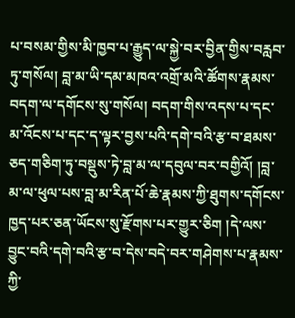པ་བསམ་གྱིས་མི་ཁྱབ་པ་རྒྱུད་ལ་སྐྱེ་བར་བྱིན་གྱིས་བརླབ་ཏུ་གསོལ། བླ་མ་ཡི་དམ་མཁའ་འགྲོ་མའི་ཚོགས་རྣམས་བདག་ལ་དགོངས་སུ་གསོལ། བདག་གིས་འདས་པ་དང་མ་འོངས་པ་དང་ད་ལྟར་བྱས་པའི་དགེ་བའི་རྩ་བ་ཐམས་ཅད་གཅིག་ཏུ་བསྡུས་ཏེ་བླ་མ་ལ་དབུལ་བར་བགྱིའོ། །བླ་མ་ལ་ཕུལ་པས་བླ་མ་རིན་པོ་ཆེ་རྣམས་ཀྱི་ཐུགས་དགོངས་ཁྱད་པར་ཅན་ཡོངས་སུ་རྫོགས་པར་གྱུར་ཅིག །དེ་ལས་བྱུང་བའི་དགེ་བའི་རྩ་བ་དེས་བདེ་བར་གཤེགས་པ་རྣམས་ཀྱི་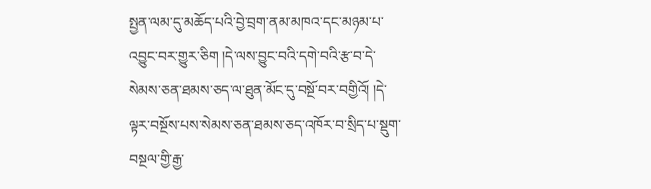སྤྱན་ལམ་དུ་མཆོད་པའི་བྱེ་བྲག་ནམ་མཁའ་དང་མཉམ་པ་འབྱུང་བར་གྱུར་ཅིག །དེ་ལས་བྱུང་བའི་དགེ་བའི་རྩ་བ་དེ་སེམས་ཅན་ཐམས་ཅད་ལ་ཐུན་མོང་དུ་བསྔོ་བར་བགྱིའོ། །དེ་ལྟར་བསྔོས་པས་སེམས་ཅན་ཐམས་ཅད་འཁོར་བ་སྲིད་པ་སྡུག་བསྔལ་གྱི་རྒྱ་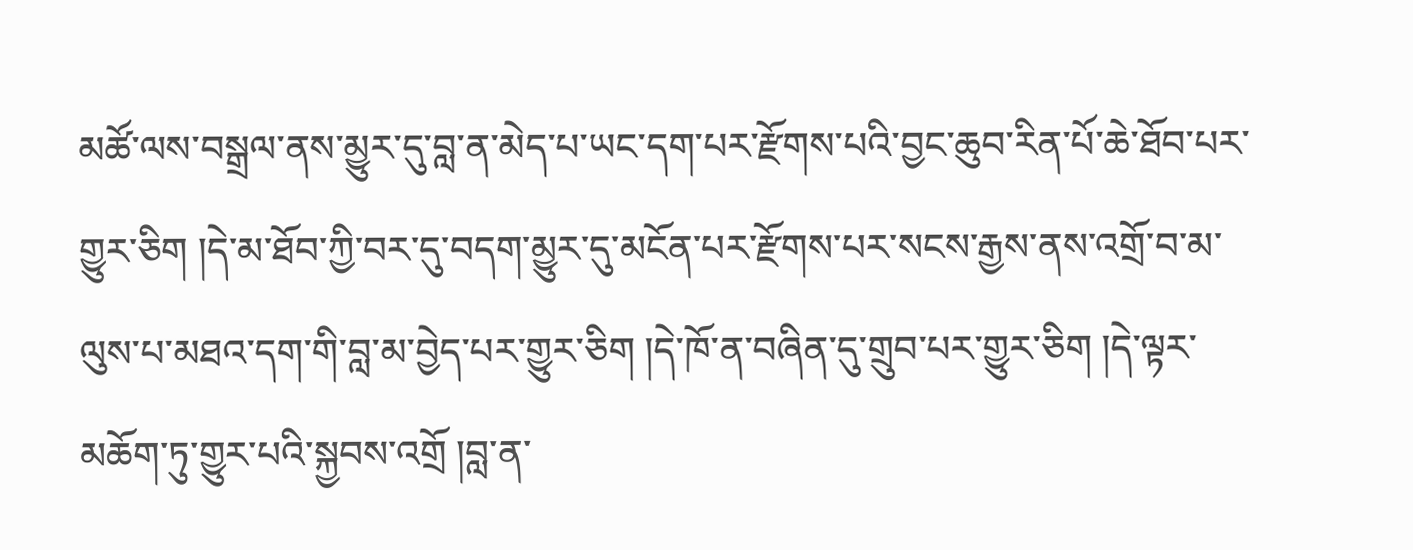མཚོ་ལས་བསྒྲལ་ནས་མྱུར་དུ་བླ་ན་མེད་པ་ཡང་དག་པར་རྫོགས་པའི་བྱང་ཆུབ་རིན་པོ་ཆེ་ཐོབ་པར་གྱུར་ཅིག །དེ་མ་ཐོབ་ཀྱི་བར་དུ་བདག་མྱུར་དུ་མངོན་པར་རྫོགས་པར་སངས་རྒྱས་ནས་འགྲོ་བ་མ་ལུས་པ་མཐའ་དག་གི་བླ་མ་བྱེད་པར་གྱུར་ཅིག །དེ་ཁོ་ན་བཞིན་དུ་གྲུབ་པར་གྱུར་ཅིག །དེ་ལྟར་མཆོག་ཏུ་གྱུར་པའི་སྐྱབས་འགྲོ །བླ་ན་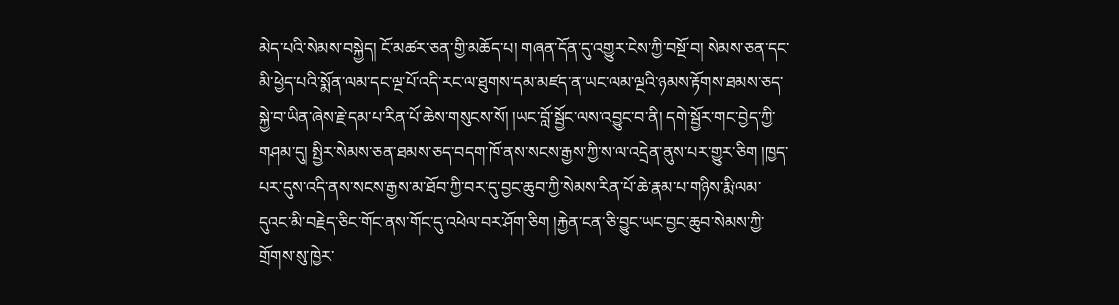མེད་པའི་སེམས་བསྐྱེད། ངོ་མཚར་ཅན་གྱི་མཆོད་པ། གཞན་དོན་དུ་འགྱུར་ངེས་ཀྱི་བསྔོ་བ། སེམས་ཅན་དང་མི་ཕྱེད་པའི་སྨོན་ལམ་དང་ལྔ་པོ་འདི་རང་ལ་ཐུགས་དམ་མཛད་ན་ཡང་ལམ་ལྔའི་ཉམས་རྟོགས་ཐམས་ཅད་སྐྱེ་བ་ཡིན་ཞེས་རྗེ་དམ་པ་རིན་པོ་ཆེས་གསུངས་སོ། །ཡང་བློ་སྦྱོང་ལས་འབྱུང་བ་ནི། དགེ་སྦྱོར་གང་བྱེད་ཀྱི་གཤམ་དུ། སྤྱིར་སེམས་ཅན་ཐམས་ཅད་བདག་ཁོ་ནས་སངས་རྒྱས་ཀྱི་ས་ལ་འདྲེན་ནུས་པར་གྱུར་ཅིག །ཁྱད་པར་དུས་འདི་ནས་སངས་རྒྱས་མ་ཐོབ་ཀྱི་བར་དུ་བྱང་ཆུབ་ཀྱི་སེམས་རིན་པོ་ཆེ་རྣམ་པ་གཉིས་རྨི་ལམ་དུའང་མི་བརྗེད་ཅིང་གོང་ནས་གོང་དུ་འཕེལ་བར་ཤོག་ཅིག །རྐྱེན་ངན་ཅི་བྱུང་ཡང་བྱང་ཆུབ་སེམས་ཀྱི་གྲོགས་སུ་ཁྱེར་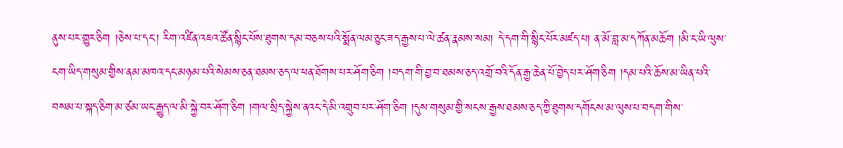ནུས་པར་གྱུར་ཅིག །ཅེས་པ་དང་། རིག་འཛིན་འཇའ་ཚོན་སྙིང་པོས་ཐུགས་དམ་བཅས་པའི་སྨོན་ལམ་ཅུང་ཟད་རྒྱས་པ་ལེ་ཚན་རྣམས་སམ། དེ་དག་གི་སྙིང་པོར་མཛད་པ། ན་མོ་བླ་མ་དཀོན་མཆོག །མི་ང་ཡི་ལུས་ངག་ཡིད་གསུམ་གྱིས་ནམ་མཁའ་དང་མཉམ་པའི་སེམས་ཅན་ཐམས་ཅད་ལ་ཕན་ཐོགས་པར་ཤོག་ཅིག །བདག་གི་བྱ་བ་ཐམས་ཅད་འགྲོ་བའི་དོན་རྒྱ་ཆེན་པོ་བྱེད་པར་ཤོག་ཅིག །དམ་པའི་ཆོས་མ་ཡིན་པའི་བསམ་པ་སྐད་ཅིག་མ་ཙམ་ཡང་རྒྱུད་ལ་མི་སྐྱེ་བར་ཤོག་ཅིག །གལ་སྲིད་སྐྱེས་ནའང་དེ་མི་འགྲུབ་པར་ཤོག་ཅིག །དུས་གསུམ་གྱི་སངས་རྒྱས་ཐམས་ཅད་ཀྱི་ཐུགས་དགོངས་མ་ལུས་པ་བདག་གིས་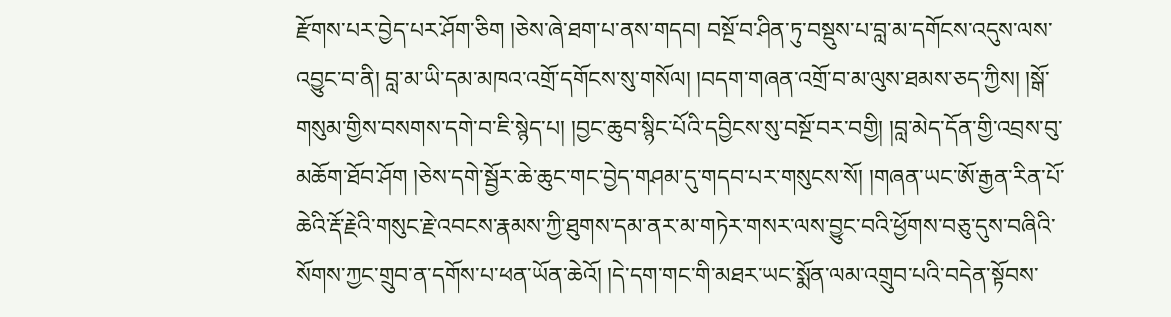རྫོགས་པར་བྱེད་པར་ཤོག་ཅིག །ཅེས་ཞེ་ཐག་པ་ནས་གདབ། བསྔོ་བ་ཤིན་ཏུ་བསྡུས་པ་བླ་མ་དགོངས་འདུས་ལས་འབྱུང་བ་ནི། བླ་མ་ཡི་དམ་མཁའ་འགྲོ་དགོངས་སུ་གསོལ། །བདག་གཞན་འགྲོ་བ་མ་ལུས་ཐམས་ཅད་ཀྱིས། །སྒོ་གསུམ་གྱིས་བསགས་དགེ་བ་ཇི་སྙེད་པ། །བྱང་ཆུབ་སྙིང་པོའི་དབྱིངས་སུ་བསྔོ་བར་བགྱི། །བླ་མེད་དོན་གྱི་འབྲས་བུ་མཆོག་ཐོབ་ཤོག །ཅེས་དགེ་སྦྱོར་ཆེ་ཆུང་གང་བྱེད་གཤམ་དུ་གདབ་པར་གསུངས་སོ། །གཞན་ཡང་ཨོ་རྒྱན་རིན་པོ་ཆེའི་རྡོ་རྗེའི་གསུང་རྗེ་འབངས་རྣམས་ཀྱི་ཐུགས་དམ་ནར་མ་གཏེར་གསར་ལས་བྱུང་བའི་ཕྱོགས་བཅུ་དུས་བཞིའི་སོགས་ཀྱང་གྲུབ་ན་དགོས་པ་ཕན་ཡོན་ཆེའོ། །དེ་དག་གང་གི་མཐར་ཡང་སྨོན་ལམ་འགྲུབ་པའི་བདེན་སྟོབས་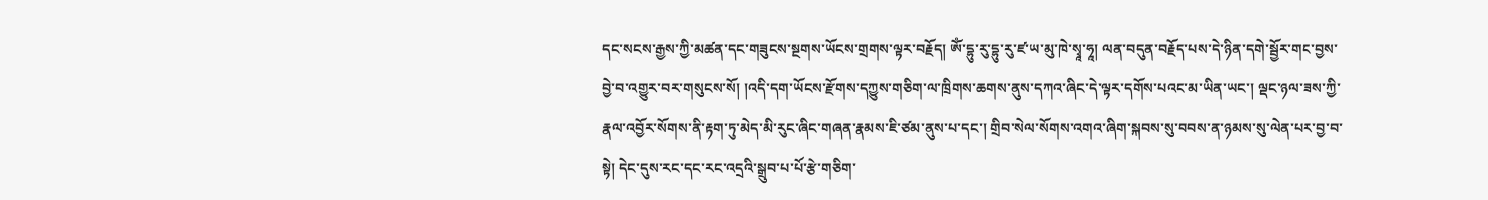དང་སངས་རྒྱས་ཀྱི་མཚན་དང་གཟུངས་སྔགས་ཡོངས་གྲགས་ལྟར་བརྗོད། ཨོཾ་དྷུ་རུ་དྷུ་རུ་ཛ་ཡ་མུ་ཁེ་སྭཱ་ཧཱ། ལན་བདུན་བརྗོད་པས་དེ་ཉིན་དགེ་སྦྱོར་གང་བྱས་བྱེ་བ་འགྱུར་བར་གསུངས་སོ། །འདི་དག་ཡོངས་རྫོགས་དཀྱུས་གཅིག་ལ་ཁྲིགས་ཆགས་ནུས་དཀའ་ཞིང་དེ་ལྟར་དགོས་པའང་མ་ཡིན་ཡང་། ལྡང་ཉལ་ཟས་ཀྱི་རྣལ་འབྱོར་སོགས་ནི་རྟག་ཏུ་མེད་མི་རུང་ཞིང་གཞན་རྣམས་ཇི་ཙམ་ནུས་པ་དང་། གྲིབ་སེལ་སོགས་འགའ་ཞིག་སྐབས་སུ་བབས་ན་ཉམས་སུ་ལེན་པར་བྱ་བ་སྟེ། དེང་དུས་རང་དང་རང་འདྲའི་སྒྲུབ་པ་པོ་རྩེ་གཅིག་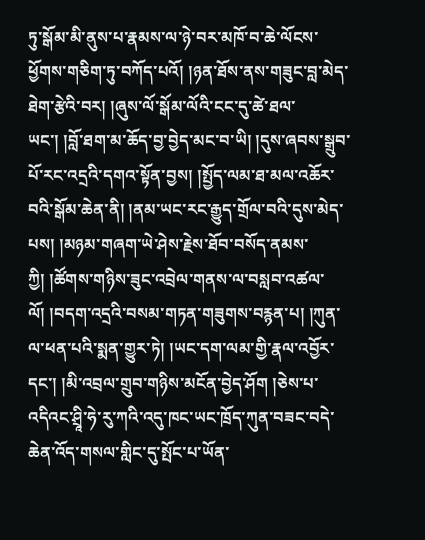ཏུ་སྒོམ་མི་ནུས་པ་རྣམས་ལ་ཉེ་བར་མཁོ་བ་ཆེ་ལོངས་ཕྱོགས་གཅིག་ཏུ་བཀོད་པའོ། །ཉན་ཐོས་ནས་གཟུང་བླ་མེད་ཐེག་རྩེའི་བར། །ཞུས་ལོ་སྒོམ་ལོའི་ངང་དུ་ཚེ་ཐལ་ཡང་། །བློ་ཐག་མ་ཆོད་བྱ་བྱེད་མང་བ་ཡི། །དུས་ཞབས་སྒྲུབ་པོ་རང་འདྲའི་དགའ་སྟོན་བྱས། །སྤྱོད་ལམ་ཐ་མལ་འཆོར་བའི་སྒོམ་ཆེན་ནི། །ནམ་ཡང་རང་རྒྱུད་གྲོལ་བའི་དུས་མེད་པས། །མཉམ་གཞག་ཡེ་ཤེས་རྗེས་ཐོབ་བསོད་ནམས་ཀྱི། །ཚོགས་གཉིས་ཟུང་འབྲེལ་གནས་ལ་བསླབ་འཚལ་ལོ། །བདག་འདྲའི་བསམ་གཏན་གཟུགས་བརྙན་པ། །ཀུན་ལ་ཕན་པའི་སྨན་གྱུར་ཏེ། །ཡང་དག་ལམ་གྱི་རྣལ་འབྱོར་དང་། །མི་འབྲལ་གྲུབ་གཉིས་མངོན་བྱེད་ཤོག །ཅེས་པ་འདིའང་ཤྲཱི་ཧེ་རུ་ཀའི་འདུ་ཁང་ཡང་ཁྲོད་ཀུན་བཟང་བདེ་ཆེན་འོད་གསལ་གླིང་དུ་སྤོང་པ་ཡོན་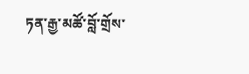ཏན་རྒྱ་མཚོ་བློ་གྲོས་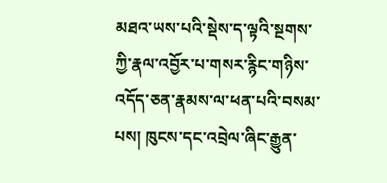མཐའ་ཡས་པའི་སྡེས་ད་ལྟའི་སྔགས་ཀྱི་རྣལ་འབྱོར་པ་གསར་རྙིང་གཉིས་འདོད་ཅན་རྣམས་ལ་ཕན་པའི་བསམ་པས། ཁུངས་དང་འབྲེལ་ཞིང་རྒྱུན་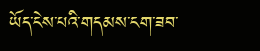ཡོད་ངེས་པའི་གདམས་ངག་ཟབ་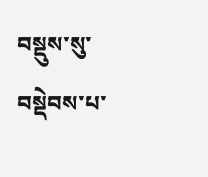བསྡུས་སུ་བསྡེབས་པ་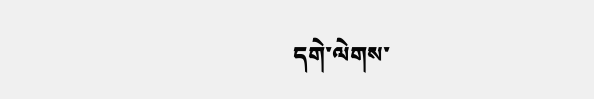དགེ་ལེགས་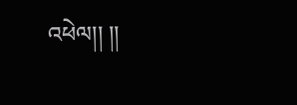འཕེལ།། །།